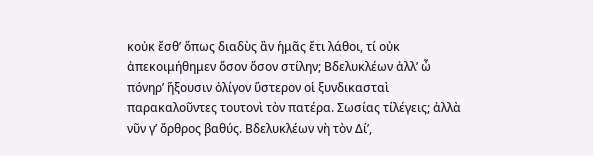κοὐκ ἔσθʼ ὅπως διαδὺς ἂν ἡμᾶς ἔτι λάθοι, τί οὐκ ἀπεκοιμήθημεν ὅσον ὅσον στίλην; Βδελυκλέων ἀλλʼ ὦ πόνηρʼ ἥξουσιν ὀλίγον ὕστερον οἱ ξυνδικασταὶ παρακαλοῦντες τουτονὶ τὸν πατέρα. Σωσίας τίλέγεις; ἀλλὰ νῦν γʼ ὄρθρος βαθύς. Βδελυκλέων νὴ τὸν Δίʼ,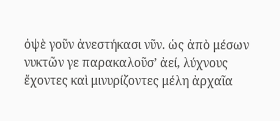ὀψὲ γοῦν ἀνεστήκασι νῦν. ὡς ἀπὸ μέσων νυκτῶν γε παρακαλοῦσʼ ἀεί, λύχνους ἔχοντες καὶ μινυρίζοντες μέλη ἀρχαῖα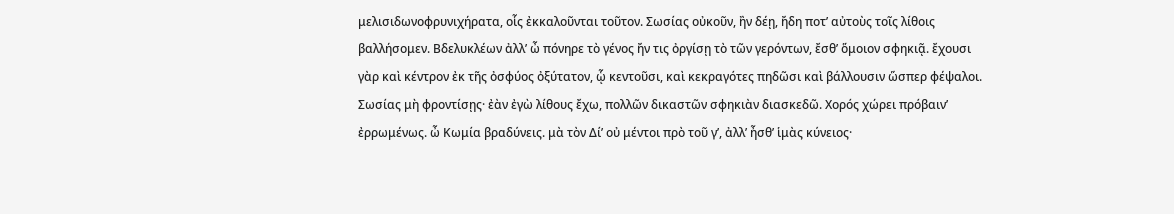μελισιδωνοφρυνιχήρατα, οἷς ἐκκαλοῦνται τοῦτον. Σωσίας οὐκοῦν, ἢν δέῃ, ἤδη ποτʼ αὐτοὺς τοῖς λίθοις βαλλήσομεν. Βδελυκλέων ἀλλʼ ὦ πόνηρε τὸ γένος ἤν τις ὀργίσῃ τὸ τῶν γερόντων, ἔσθʼ ὅμοιον σφηκιᾷ. ἔχουσι γὰρ καὶ κέντρον ἐκ τῆς ὀσφύος ὀξύτατον, ᾧ κεντοῦσι, καὶ κεκραγότες πηδῶσι καὶ βάλλουσιν ὥσπερ φέψαλοι. Σωσίας μὴ φροντίσῃς· ἐὰν ἐγὼ λίθους ἔχω, πολλῶν δικαστῶν σφηκιὰν διασκεδῶ. Χορός χώρει πρόβαινʼ ἐρρωμένως. ὦ Κωμία βραδύνεις. μὰ τὸν Δίʼ οὐ μέντοι πρὸ τοῦ γʼ, ἀλλʼ ἦσθʼ ἱμὰς κύνειος·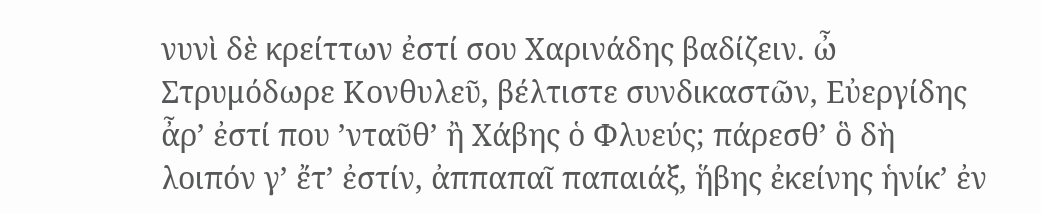νυνὶ δὲ κρείττων ἐστί σου Χαρινάδης βαδίζειν. ὦ Στρυμόδωρε Κονθυλεῦ, βέλτιστε συνδικαστῶν, Εὐεργίδης ἆρʼ ἐστί που ʼνταῦθʼ ἢ Χάβης ὁ Φλυεύς; πάρεσθʼ ὃ δὴ λοιπόν γʼ ἔτʼ ἐστίν, ἀππαπαῖ παπαιάξ, ἥβης ἐκείνης ἡνίκʼ ἐν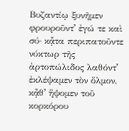Βυζαντίῳ ξυνῆμεν φρουροῦντʼ ἐγώ τε καὶ σύ· κᾆτα περιπατοῦντε νύκτωρ τῆς ἀρτοπώλιδος λαθόντʼ ἐκλέψαμεν τὸν ὅλμον, κᾆθʼ ἥψομεν τοῦ κορκόρου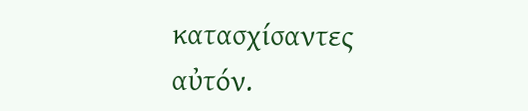κατασχίσαντες αὐτόν.